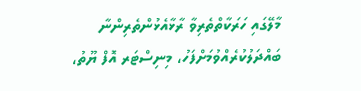މާލޭގައި ހަރަކާތްތެރިވާ ރާޅާއެޅުންތެރިންނާ ބައްދަލުކުރެއްވުމަށްފަހު، މިނިސްޓަރ އޮފް ޔޫތު،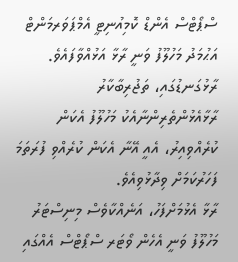ސްޕޯޓްސް އެންޑް ކޮމިއުނިޓީ އެމްޕަވަރމަންޓް އަޙުމަދު މަހުލޫފު ވަނީ ރާޅާ އަޅުއްވާފައެވެ. ރާޅުގަނޑުގައި، ތަޖުރިބާކާރު ރާޅާއެޅުންތެރިންނާއެކު މަހުލޫފު އެކަން ކުރެއްވިއިރު، އެއީ އޭނާ އެކަން ކުރެއްވި ފުރަތަމަ ފަހަރުކަމަށް ވިދާޅުވިއެވެ.
ރާޅާ އެޅުމަށްފަހު، އަނެއްކާވެސް މިނިސްޓަރު މަހުލޫފު ވަނީ އެހެން ވޯޓަރ ސްޕޯޓްސް އެއްގައި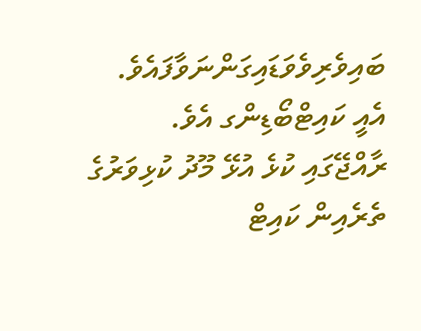ބައިވެރިވެވަޑައިގަންނަވާފައެވެ. އެއީ ކައިޓްބޯޑިންގ އެވެ.
ރާއްޖޭގައި ކުޅެ އުޅޭ މޫދު ކުޅިވަރުގެ ތެރެއިން ކައިޓް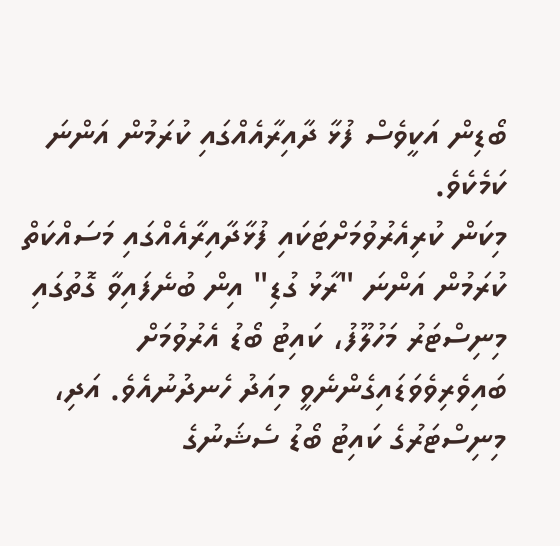ބޯޑިން އަކީވެސް ފުޅާ ދާއިރާއެއްގައި ކުރަމުން އަންނަ ކަމެކެވެ.
މިކަން ކުރިއެރުވުމަށްޓަކައި ފުޅާދާއިރާއެއްގައި މަސައްކަތް ކުރަމުން އަންނަ "ރާޅު ގުޑި" އިން ބުނެފައިވާ ގޮތުގައި މިނިސްޓަރު މަހުލޫފު، ކައިޓު ބޯޑު އެރުވުމަށް ބައިވެރިވެވަޑައިގެންނެވީ މިއަދު ހެނދުނުއެވެ. އަދި، މިނިސްޓަރުގެ ކައިޓު ބޯޑު ސެޝަނުގެ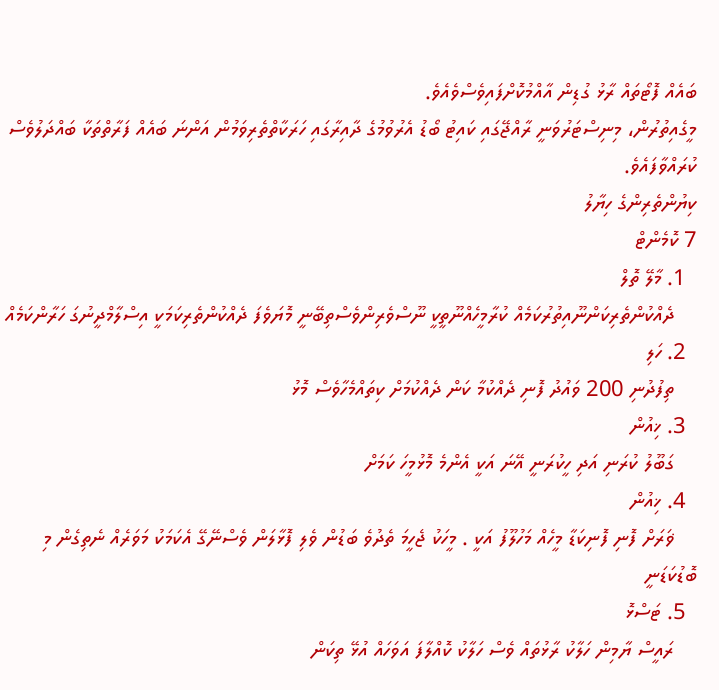ބައެއް ފޮޓޯތައް ރާޅު ގުޑިން އާއްމުކޮށްފައިވެސްވެއެވެ.
މީގެއިތުރުން، މިނިސްޓަރުވަނީ ރާއްޖޭގައި ކައިޓު ބޯޑު އެރުވުމުގެ ދާއިރާގައި ހަރަކާތްތެރިވަމުން އަންނަ ބައެއް ފަރާތްތަކާ ބައްދަލުވެސް ކުރައްވާފައެވެ.
ކިޔުންތެރިންގެ ހިޔާލު
7 ކޮމެންޓް
  1. މާލޭ ތޮލް
    ދެއްކުންތެރިކަންނޫއިތުރުކަމެއް ކުރާމީހެއްނޫތީކީ ނޫސްވެރިންވެސްތިބޭނީ މޮޔަވެފަ ދެއްކުންތެރިކަމަކީ އިސްލާމްދީނުގަ ހަރާންކަމެއް
  2. ހަލި
    ތިފުދުނި 200 ވައުދު ފޮނި ދެއްކުމާ ކަން ދެއްކުމަށް ކިތައްމެހާވެސް މޮޅު
  3. ޚިއުން
    ގަބޫލު ކުރަނި އަދި ހީކުރަނީ އޭނަ އަކީ އެންމެ މޮޅުމީހަ ކަމަށް
  4. ޚިއުން
    ޥަރަށް ފޮނި ފޮނިކަޑާ މީހެއް މަހުލޫފު އަކީ . މީހަކު ޖެހީމަ ތެދުވެ ބަޑުން ވެލި ފޮޅާލަން ވެސްނޭގޭ އެކަމަކު މަވަރެއް ނެތިގެން މި ބޮޑުކަޑަނީ
  5. ޓަސްޅޮ
    ރައީސް ޔާމިން ހަލާކު ރާޅުތައް ވެސް ހަލާކު ކޮއްލާފަ އަވަހައް އުޅޭ ތިކަން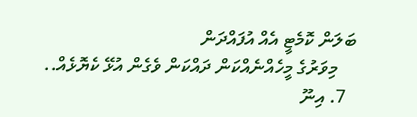ބަލަން ކޮމެޓީ އެއް އުފައްދަން
    މިވަރުގެ މީހެއްނެއްކަން ދައްކަން ވެގެން އުޅޭ ކެޔޮޅެއް..
  7. އިނޫ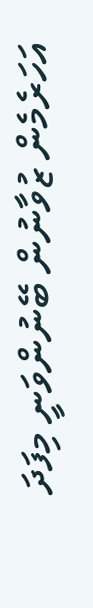އަހަރެމެން ޒުވާނުން ބޭނުންވަނީ މިފަދަ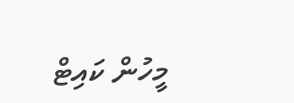މީހުން ކައިޓް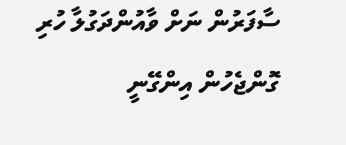ސާފަރުން ނަށް ވާއުންދަގުލާ ހުރި ގޮންޖެހުން އިންގޭނީ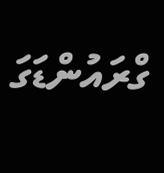ގްރައުންޑަގަ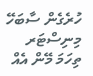ހުރެގެން ސާބަހޭ މިނިސްޓަރ ތިހަމަ މޭން އެއް